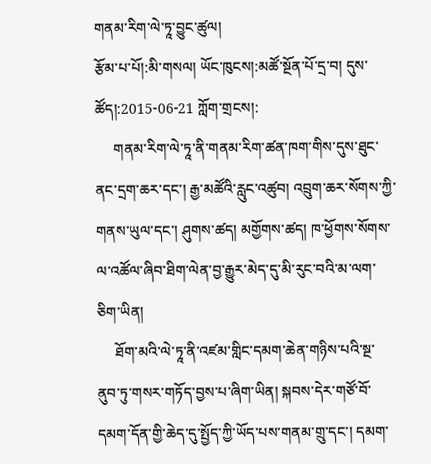གནམ་རིག་ལེ་ཏཱ་བྱུང་ཚུལ།
རྩོམ་པ་པོ།:མི་གསལ། ཡོང་ཁུངས།:མཚོ་སྔོན་པོ་དྲ་བ། དུས་ཚོད།:2015-06-21 ཀློག་གྲངས།:
     གནམ་རིག་ལེ་ཏཱ་ནི་གནམ་རིག་ཚན་ཁག་གིས་དུས་ཐུང་ནང་དྲག་ཆར་དང་། རྒྱ་མཚོའི་རླུང་འཚུབ། འབྲུག་ཆར་སོགས་ཀྱི་གནས་ཡུལ་དང་། ཤུགས་ཚད། མགྱོགས་ཚད། ཁ་ཕྱོགས་སོགས་ལ་འཚོལ་ཞིབ་ཐིག་ལེན་བྱ་རྒྱུར་མེད་དུ་མི་རུང་བའི་མ་ལག་ཅིག་ཡིན།
     ཐོག་མའི་ལེ་ཏཱ་ནི་འཛམ་གླིང་དམག་ཆེན་གཉིས་པའི་སྔ་ནུབ་ཏུ་གསར་གཏོད་བྱས་པ་ཞིག་ཡིན། སྐབས་དེར་གཙོ་བོ་དམག་དོན་གྱི་ཆེད་དུ་སྤྱོད་ཀྱི་ཡོད་པས་གནམ་གྲུ་དང་། དམག་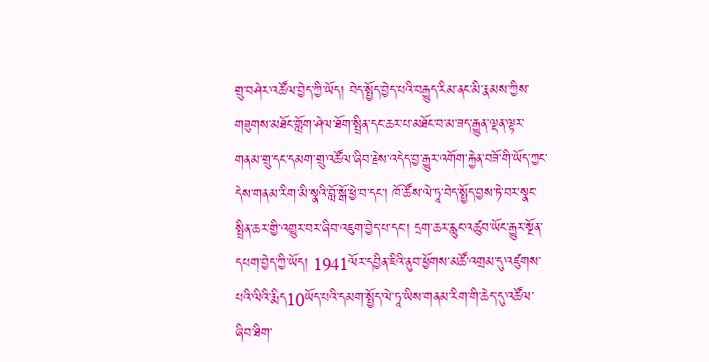གྲུ་བཤེར་འཚོལ་བྱེད་ཀྱི་ཡོད། བེད་སྤྱོད་བྱེད་པའི་བརྒྱུད་རིམ་ནང་མི་རྣམས་ཀྱིས་གཟུགས་མཐོང་གློག་ཤེལ་ཐོག་སྤྲིན་དང་ཆར་པ་མཐོང་བ་མ་ཟད་རྒྱུན་ལྡན་ལྟར་གནམ་གྲུ་དང་དམག་གྲུ་འཚོལ་ཞིབ་རྗེས་འདེད་བྱ་རྒྱུར་འགོག་རྐྱེན་བཟོ་གི་ཡོད་ཀྱང་དེས་གནམ་རིག་མི་སྣའི་བློ་སྒོ་ཕྱེ་བ་དང་། ཁོ་ཚོས་ལེ་ཏཱ་བེད་སྤྱོད་བྱས་ཏེ་བར་སྣང་སྤྲིན་ཆར་གྱི་འགྱུར་བར་ཞིབ་འཇུག་བྱེད་པ་དང་། དྲག་ཆར་རླུང་འཚུབ་ཡོང་རྒྱུར་སྔོན་དཔག་བྱེད་ཀྱི་ཡོད། 1941ལོར་དབྱིན་ཇིའི་ནུབ་ཕྱོགས་མཚོ་འགྲམ་དུ་འཛུགས་པའི་ལིའི་རྨིད10ཡོད་པའི་དམག་སྤྱོད་ལེ་ཏཱ་ཡིས་གནམ་རིག་གི་ཆེད་དུ་འཚོལ་ཞིབ་ཐིག་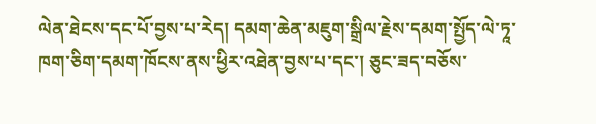ལེན་ཐེངས་དང་པོ་བྱས་པ་རེད། དམག་ཆེན་མཇུག་སྒྲིལ་རྗེས་དམག་སྤྱོད་ལེ་ཏཱ་ཁག་ཅིག་དམག་ཁོངས་ནས་ཕྱིར་འཐེན་བྱས་པ་དང་། ཅུང་ཟད་བཅོས་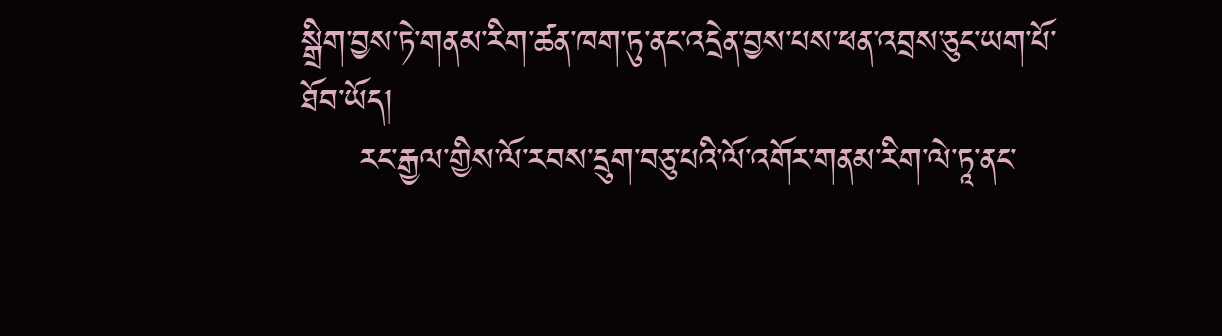སྒྲིག་བྱས་ཏེ་གནམ་རིག་ཚན་ཁག་ཏུ་ནང་འདྲེན་བྱས་པས་ཕན་འབྲས་ཅུང་ཡག་པོ་ཐོབ་ཡོད།
     རང་རྒྱལ་གྱིས་ལོ་རབས་དྲུག་བཅུ་པའི་ལོ་འགོར་གནམ་རིག་ལེ་ཏཱ་ནང་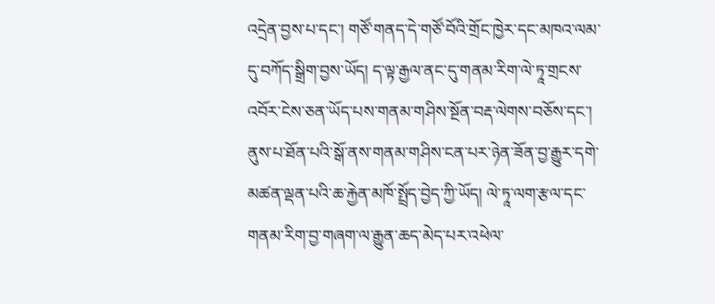འདྲེན་བྱས་པ་དང་། གཙོ་གནད་དེ་གཙོ་བོའི་གྲོང་ཁྱེར་དང་མཁའ་ལམ་དུ་བཀོད་སྒྲིག་བྱས་ཡོད། ད་ལྟ་རྒྱལ་ནང་དུ་གནམ་རིག་ལེ་ཏཱ་གྲངས་འབོར་ངེས་ཅན་ཡོད་པས་གནམ་གཤིས་སྔོན་བརྡ་ལེགས་བཅོས་དང་། ནུས་པ་ཐོན་པའི་སྒོ་ནས་གནམ་གཤིས་ངན་པར་ཉེན་ཟོན་བྱ་རྒྱུར་དགེ་མཚན་ལྡན་པའི་ཆ་རྐྱེན་མཁོ་སྤྲོད་བྱེད་ཀྱི་ཡོད། ལེ་ཏཱ་ལག་རྩལ་དང་གནམ་རིག་བྱ་གཞག་ལ་རྒྱུན་ཆད་མེད་པར་འཕེལ་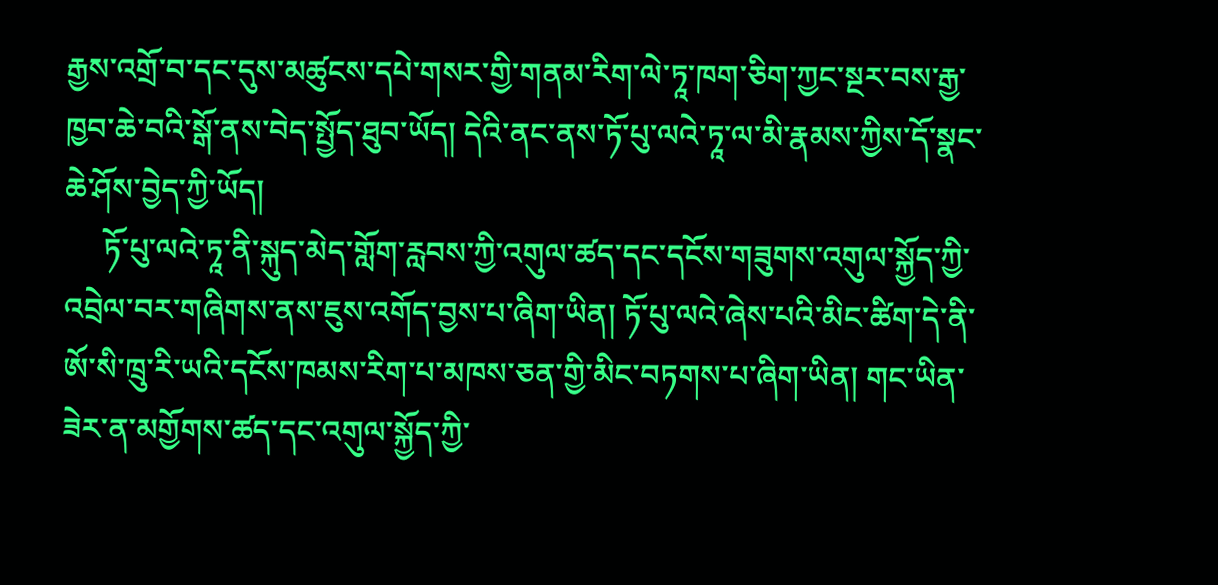རྒྱས་འགྲོ་བ་དང་དུས་མཚུངས་དཔེ་གསར་གྱི་གནམ་རིག་ལེ་ཏཱ་ཁག་ཅིག་ཀྱང་སྔར་བས་རྒྱ་ཁྱབ་ཆེ་བའི་སྒོ་ནས་བེད་སྤྱོད་ཐུབ་ཡོད། དེའི་ནང་ནས་ཏོ་པུ་ལའེ་ཏཱ་ལ་མི་རྣམས་ཀྱིས་དོ་སྣང་ཆེ་ཤོས་བྱེད་ཀྱི་ཡོད།
     ཏོ་པུ་ལའེ་ཏཱ་ནི་སྐུད་མེད་གློག་རླབས་ཀྱི་འགུལ་ཚད་དང་དངོས་གཟུགས་འགུལ་སྐྱོད་ཀྱི་འབྲེལ་བར་གཞིགས་ནས་ཇུས་འགོད་བྱས་པ་ཞིག་ཡིན། ཏོ་པུ་ལའེ་ཞེས་པའི་མིང་ཚིག་དེ་ནི་ཨོ་སི་ཁྲུ་རི་ཡའི་དངོས་ཁམས་རིག་པ་མཁས་ཅན་གྱི་མིང་བཏགས་པ་ཞིག་ཡིན། གང་ཡིན་ཟེར་ན་མགྱོགས་ཚད་དང་འགུལ་སྐྱོད་ཀྱི་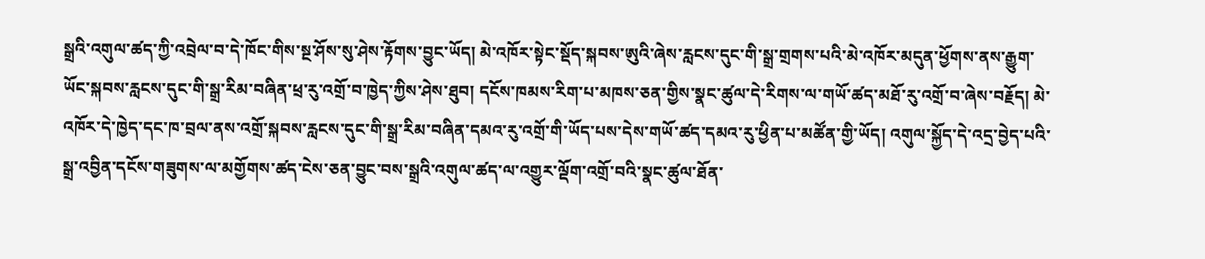སྒྲའི་འགུལ་ཚད་ཀྱི་འབྲེལ་བ་དེ་ཁོང་གིས་སྔ་ཤོས་སུ་ཤེས་རྟོགས་བྱུང་ཡོད། མེ་འཁོར་སྟེང་སྡོད་སྐབས་ཨུའི་ཞེས་རླངས་དུང་གི་སྒྲ་གྲགས་པའི་མེ་འཁོར་མདུན་ཕྱོགས་ནས་རྒྱུག་ཡོང་སྐབས་རླངས་དུང་གི་སྒྲ་རིམ་བཞིན་ཕྲ་རུ་འགྲོ་བ་ཁྱེད་ཀྱིས་ཤེས་ཐུབ། དངོས་ཁམས་རིག་པ་མཁས་ཅན་གྱིས་སྣང་ཚུལ་དེ་རིགས་ལ་གཡོ་ཚད་མཐོ་རུ་འགྲོ་བ་ཞེས་བརྗོད། མེ་འཁོར་དེ་ཁྱེད་དང་ཁ་བྲལ་ནས་འགྲོ་སྐབས་རླངས་དུང་གི་སྒྲ་རིམ་བཞིན་དམའ་རུ་འགྲོ་གི་ཡོད་པས་དེས་གཡོ་ཚད་དམའ་རུ་ཕྱིན་པ་མཚོན་གྱི་ཡོད། འགུལ་སྐྱོད་དེ་འདྲ་བྱེད་པའི་སྒྲ་འབྱིན་དངོས་གཟུགས་ལ་མགྱོགས་ཚད་ངེས་ཅན་བྱུང་བས་སྒྲའི་འགུལ་ཚད་ལ་འགྱུར་ལྡོག་འགྲོ་བའི་སྣང་ཚུལ་ཐོན་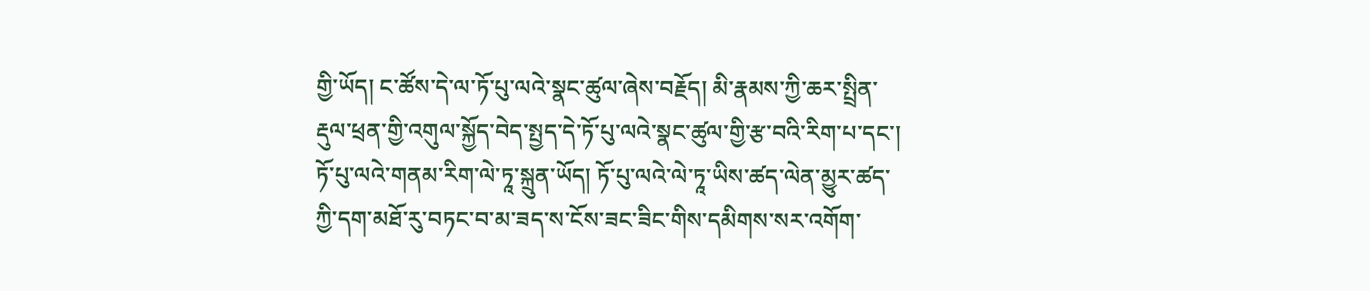གྱི་ཡོད། ང་ཚོས་དེ་ལ་ཏོ་པུ་ལའེ་སྣང་ཚུལ་ཞེས་བརྗོད། མི་རྣམས་ཀྱི་ཆར་སྤྲིན་རྡུལ་ཕྲན་གྱི་འགུལ་སྐྱོད་བེད་སྤྱད་དེ་ཏོ་པུ་ལའེ་སྣང་ཚུལ་གྱི་རྩ་བའི་རིག་པ་དང་། ཏོ་པུ་ལའེ་གནམ་རིག་ལེ་ཏཱ་སྐྲུན་ཡོད། ཏོ་པུ་ལའེ་ལེ་ཏཱ་ཡིས་ཚད་ལེན་མྱུར་ཚད་ཀྱི་དག་མཐོ་རུ་བཏང་བ་མ་ཟད་ས་ངོས་ཟང་ཟིང་གིས་དམིགས་སར་འགོག་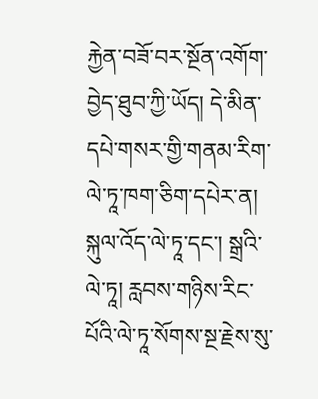རྐྱེན་བཟོ་བར་སྔོན་འགོག་བྱེད་ཐུབ་ཀྱི་ཡོད། དེ་མིན་དཔེ་གསར་གྱི་གནམ་རིག་ལེ་ཏཱ་ཁག་ཅིག་དཔེར་ན། སྐུལ་འོད་ལེ་ཏཱ་དང་། སྒྲའི་ལེ་ཏཱ། རླབས་གཉིས་རིང་པོའི་ལེ་ཏཱ་སོགས་སྔ་རྗེས་སུ་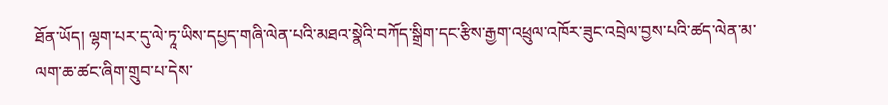ཐོན་ཡོད། ལྷག་པར་དུ་ལེ་ཏཱ་ཡིས་དཔྱད་གཞི་ལེན་པའི་མཐའ་སྣེའི་བཀོད་སྒྲིག་དང་རྩིས་རྒྱག་འཕྲུལ་འཁོར་ཟུང་འབྲེལ་བྱས་པའི་ཚད་ལེན་མ་ལག་ཆ་ཚང་ཞིག་གྲུབ་པ་དེས་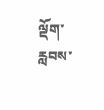ལྡོག་རླབས་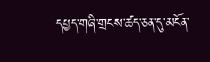དཔྱད་གཞི་གྲངས་ཚད་ཅན་དུ་མངོན་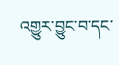འགྱུར་བྱུང་བ་དང་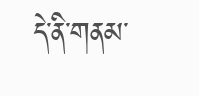དེ་ནི་གནམ་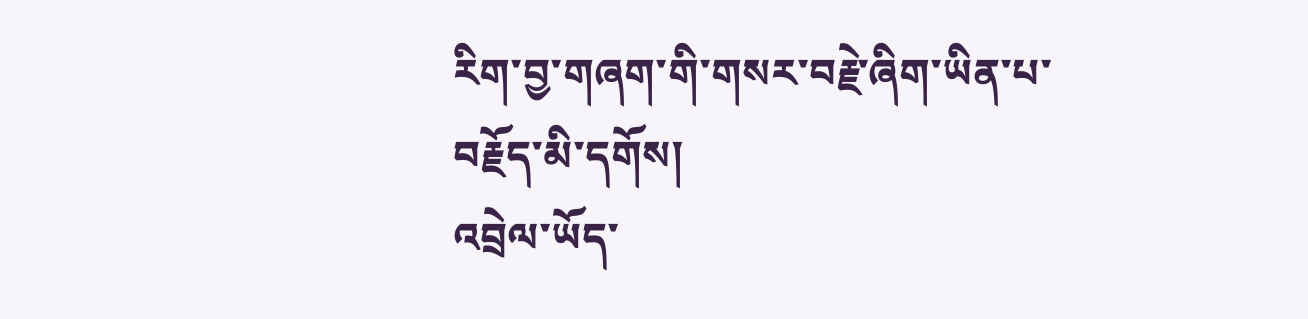རིག་བྱ་གཞག་གི་གསར་བརྗེ་ཞིག་ཡིན་པ་བརྗོད་མི་དགོས།
འབྲེལ་ཡོད་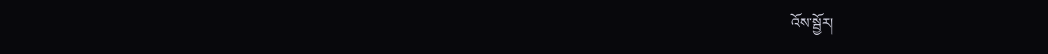འོས་སྦྱོར།